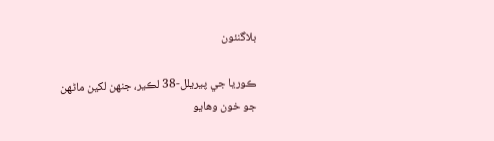بلاگنئون

ڪوريا جي پيريلل-38 لڪير، جنهن لکين ماڻهن جو خون وهايو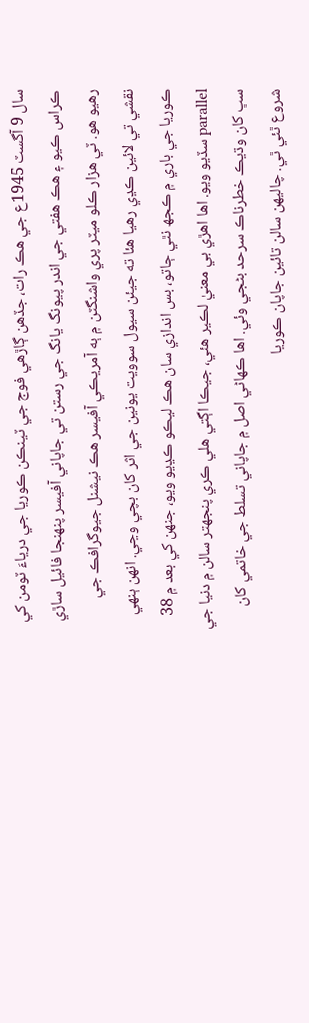سال 9 آگسٽ 1945ع جي هڪ رات، جڏهن ڳاڙهي فوج جي ٽينڪن ڪوريا جي درياءَ ٽومن کي ڪراس ڪيو ۽ هڪ هفتي جي اندر پيونگ يانگ جي رستن تي جاپاني آفيسر پنهنجا فائيل ساڙي رهيو هو. ٽي هزار ڪلو ميٽر پري واشنگٽن ۾ ٻه آمريڪي آفيسر هڪ نيشنل جيوگرافڪ جي نقشي تي لائين ڪڍي رهيا هئا ته جيئن سيول سوويت يونين جي اثر کان بچي وڃي. انهن ٻنهي ڪوريا جي باري ۾ ڪجھ نٿي ڄاتو، بس اندازي سان هڪ ليڪو ڪڍيو ويو، جنهن کي بعد ۾ 38 parallel سڏيو ويو. اها اهڙي بي معنيٰ لڪير هئي، جيڪا اڳتي هلي ڪري پنجهتر سالن ۾ دنيا جي سڀ کان وڌيڪ خطرناڪ سرحد بڻجي وئي. اها ڪهاڻي اصل ۾ جاپاني تسلط جي خاتمي کان شروع ٿئي ٿي. چاليھن سالن تائين جاپان ڪوريا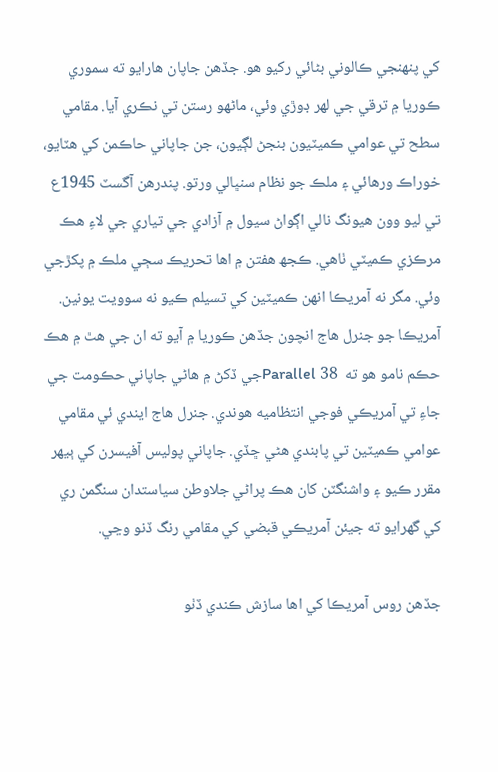کي پنهنجي ڪالوني بڻائي رکيو هو. جڏهن جاپان هارايو ته سموري ڪوريا ۾ ترقي جي لهر ڊوڙي وئي، ماڻهو رستن تي نڪري آيا. مقامي سطح تي عوامي ڪميٽيون بنجڻ لڳيون، جن جاپاني حاڪمن کي هٽايو، خوراڪ ورهائي ۽ ملڪ جو نظام سنڀالي ورتو. پندرهن آگسٽ 1945ع تي ليو وون هيونگ نالي اڳواڻ سيول ۾ آزادي جي تياري جي لاءِ هڪ مرڪزي ڪميٽي ٺاهي. ڪجھ هفتن ۾ اها تحريڪ سڄي ملڪ ۾ پکڙجي وئي. مگر نه آمريڪا انهن ڪميٽين کي تسيلم ڪيو نه سوويت يونين. آمريڪا جو جنرل هاج انچون جڏهن ڪوريا ۾ آيو ته ان جي هٿ ۾ هڪ حڪم نامو هو ته  Parallel 38جي ڏکڻ ۾ هاڻي جاپاني حڪومت جي جاءِ تي آمريڪي فوجي انتظاميه هوندي. جنرل هاج ايندي ئي مقامي عوامي ڪميٽين تي پابندي هڻي ڇڏي. جاپاني پوليس آفيسرن کي ٻيهر مقرر ڪيو ۽ واشنگٽن کان هڪ پراڻي جلاوطن سياستدان سنگمن ري کي گهرايو ته جيئن آمريڪي قبضي کي مقامي رنگ ڏنو وڃي.

جڏهن روس آمريڪا کي اها سازش ڪندي ڏٺو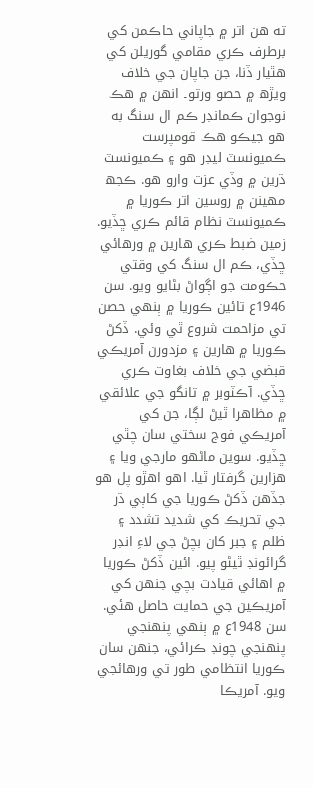ته هن اتر ۾ جاپاني حاڪمن کي برطرف ڪري مقامي گوريلن کي هٿيار ڏنا، جن جاپان جي خلاف ويڙھ ۾ حصو ورتو۔ انهن ۾ هڪ نوجوان ڪمانڊر ڪم ال سنگ به هو جيڪو هڪ قومپرست ڪميونسٽ ليڊر هو ۽ ڪميونسٽ ڌرين ۾ وڏي عزت وارو هو. ڪجھ مهينن ۾ روسين اتر ڪوريا ۾ ڪميونسٽ نظام قائم ڪري ڇڏيو. زمين ضبط ڪري هارين ۾ ورهائي ڇڏي، ڪم ال سنگ کي وقتي حڪومت جو اڳواڻ بڻايو ويو. سن 1946ع تائين ڪوريا ۾ ٻنهي حصن تي مزاحمت شروع ٿي وئي. ڏکڻ ڪوريا ۾ هارين ۽ مزدورن آمريڪي قبضي جي خلاف بغاوت ڪري ڇڏي. آڪٽوبر ۾ تانگو جي علائقي ۾ مظاهرا ٿيڻ لڳا، جن کي آمريڪي فوج سختي سان چٿي ڇڏيو. سوين ماڻهو مارجي ويا ۽ هزارين گرفتار ٿيا. اهو اهڙو پل هو جڏهن ڏکڻ ڪوريا جي کاٻي ڌر جي تحريڪ کي شديد تشدد ۽ ظلم ۽ جبر کان بچڻ جي لاءِ انڊر گرائونڊ ٿيڻو پيو. ائين ڏکڻ ڪوريا ۾ اهائي قيادت بچي جنهن کي آمريڪين جي حمايت حاصل هئي. سن 1948ع ۾ ٻنهي پنهنجي پنهنجي چونڊ ڪرائي، جنهن سان ڪوريا انتظامي طور تي ورهائجي ويو. آمريڪا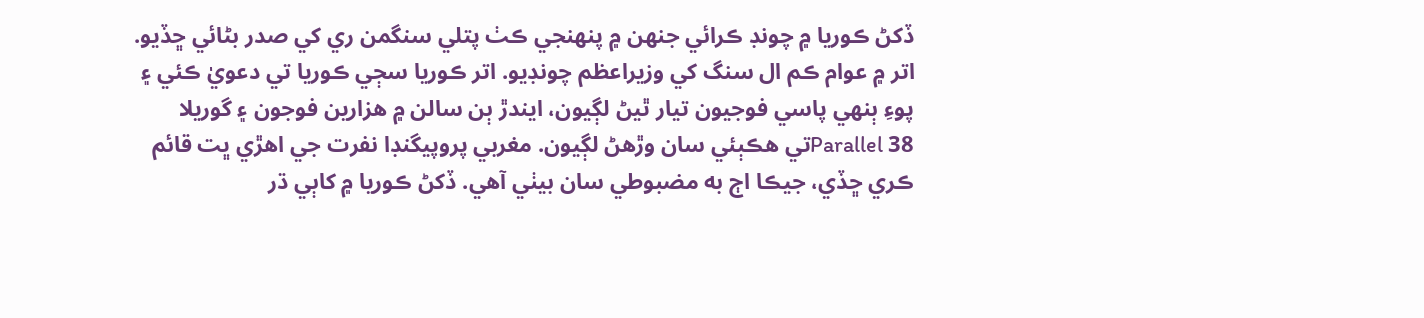ڏکڻ ڪوريا ۾ چونڊ ڪرائي جنهن ۾ پنهنجي ڪٺ پتلي سنگمن ري کي صدر بڻائي ڇڏيو. اتر ۾ عوام ڪم ال سنگ کي وزيراعظم چونڊيو. اتر ڪوريا سڄي ڪوريا تي دعويٰ ڪئي ۽ پوءِ ٻنهي پاسي فوجيون تيار ٿيڻ لڳيون، ايندڙ ٻن سالن ۾ هزارين فوجون ۽ گوريلا  Parallel 38تي هڪٻئي سان وڙهڻ لڳيون. مغربي پروپيگنڊا نفرت جي اهڙي ڀت قائم ڪري ڇڏي، جيڪا اڄ به مضبوطي سان بيٺي آهي. ڏکڻ ڪوريا ۾ کاٻي ڌر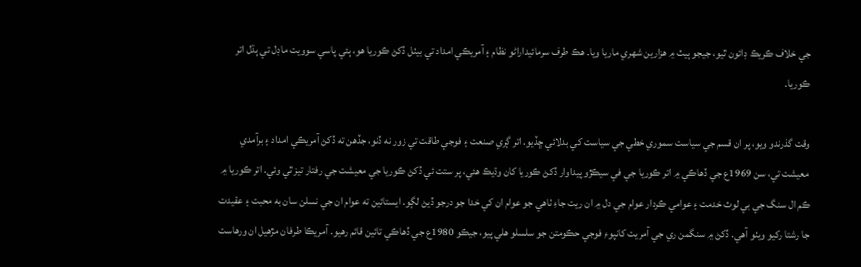جي خلاف ڪريڪ ڊائون ٿيو، جيجو ٻيٽ ۾ هزارين شهري ماريا ويا۔ هڪ طرف سرمائيداراڻو نظام ۽ آمريڪي امداد تي بيٺل ڏکڻ ڪوريا هو، ٻئي پاسي سوويت ماڊل تي ٻڌل اتر ڪوريا۔

وقت گذرندو ويو، پر ان قسم جي سياست سموري خطي جي سياست کي بدلائي ڇڏيو. اتر ڳري صنعت ۽ فوجي طاقت تي زور نه ڏنو، جڏهن ته ڏکڻ آمريڪي امداد ۽ برآمدي معيشت تي، سن 1969ع جي ڏهاڪي ۾ اتر ڪوريا جي في سيڪڙو پيداوار ڏکڻ ڪوريا کان وڌيڪ هئي، پر ستت ئي ڏکڻ ڪوريا جي معيشت جي رفتار تيز ٿي وئي. اتر ڪوريا ۾ ڪم ال سنگ جي بي لوث خدمت ۽ عوامي ڪردار عوام جي دل ۾ ان ريت جاءِ ٺاهي جو عوام ان کي خدا جو درجو ڏيڻ لڳو. ايستائين ته عوام ان جي نسلن سان به محبت ۽ عقيدت جا رشتا رکيو ويٺو آهي. ڏکڻ ۾ سنگمن ري جي آمريت کانپوءِ فوجي حڪومتن جو سلسلو هلي پيو، جيڪو 1980ع جي ڏهاڪي تائين قائم رهيو. آمريڪا طرفان مڙهيل ان ورهاست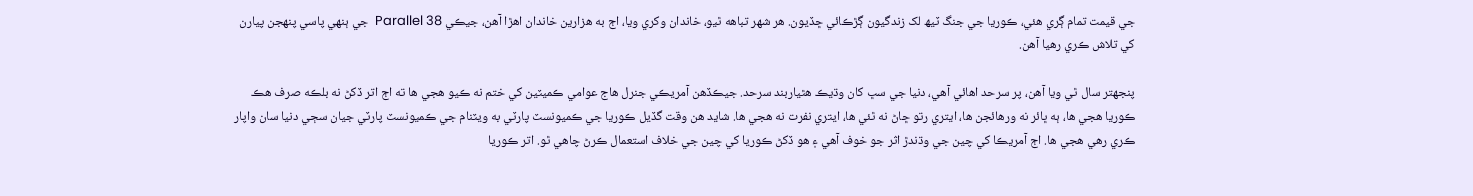جي قيمت تمام ڳري هئي، ڪوريا جي جنگ ٽيھ لک زندگيون ڳڙڪائي ڇڏيون. هر شهر تباهه ٿيو، خاندان وکري ويا، اڄ به هزارين خاندان اهڙا آهن، جيڪي Parallel 38  جي ٻنهي پاسي پنهجن پيارن کي تلاش ڪري رهيا آهن.

پنجهتر سال ٿي ويا آهن، پر سرحد اهائي آهي، دنيا جي سڀ کان وڌيڪ هٿياربند سرحد. جيڪڏهن آمريڪي جنرل هاج عوامي ڪميٽين کي ختم نه ڪيو هجي ها ته اڄ اتر ڏکڻ نه بلڪه صرف هڪ ڪوريا هجي ها، ٻه ڀائر نه ورهائجن ها، ايتري رتو ڇاڻ نه ٿئي ها، ايتري نفرت نه هجي ها. شايد هن وقت گڏيل ڪوريا جي ڪميونسٽ پارٽي به ويٽنام جي ڪميونسٽ پارٽي جيان سڄي دنيا سان واپار ڪري رهي هجي ها. اڄ آمريڪا کي چين جي وڌندڙ اثر جو خوف آهي ۽ هو ڏکڻ ڪوريا کي چين جي خلاف استعمال ڪرڻ چاهي ٿو. اتر ڪوريا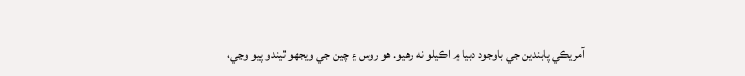آمريڪي پابندين جي باوجود دبيا ۾ اڪيلو نه رهيو. هو روس ۽ چين جي ويجهو ٿيندو پيو وڃي،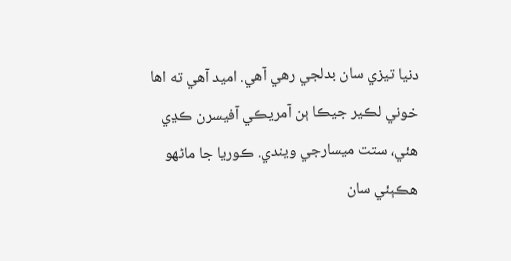دنيا تيزي سان بدلجي رهي آهي. اميد آهي ته اها خوني لڪير جيڪا ٻن آمريڪي آفيسرن ڪڍي هئي، ستت ميسارجي ويندي. ڪوريا جا ماڻهو هڪٻئي سان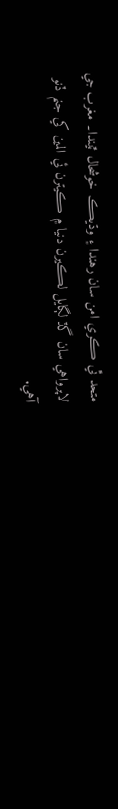متحد ٿي ڪري امن سان رهندا ۽ وڌيڪ خوشحال ٿيندا۔ مغرب جي لاپرواهي سان گڏ لڳايل لڪيرن دنيا ۾ ڪيترن ئي المين کي جنم ڏنو آهي.